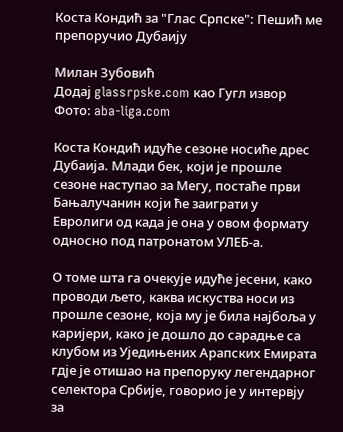Коста Кондић за "Глас Српске": Пешић ме препоручио Дубаију

Милан Зубовић
Додај glassrpske.com као Гугл извор
Фото: aba-liga.com

Коста Кондић идуће сезоне носиће дрес Дубаија. Млади бек, који је прошле сезоне наступао за Мегу, постаће први Бањалучанин који ће заиграти у Евролиги од када је она у овом формату односно под патронатом УЛЕБ-а.

О томе шта га очекује идуће јесени, како проводи љето, каква искуства носи из прошле сезоне, која му је била најбоља у каријери, како је дошло до сарадње са клубом из Уједињених Арапских Емирата гдје је отишао на препоруку легендарног селектора Србије, говорио је у интервју за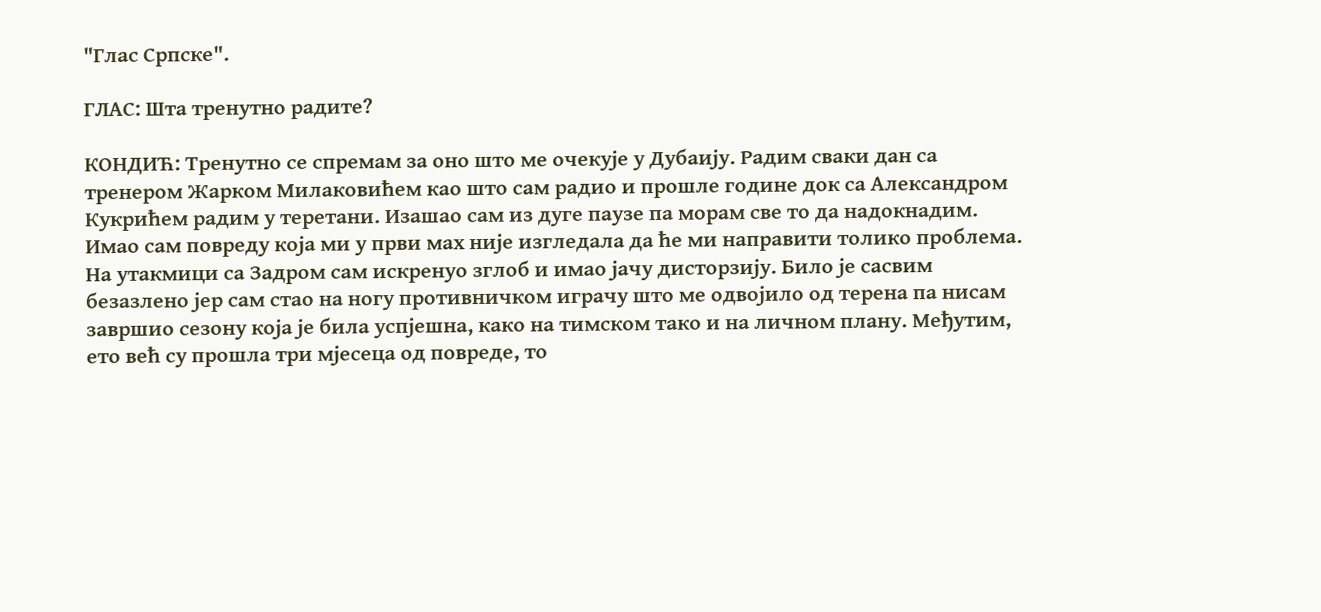"Глас Српске".

ГЛАС: Шта тренутно радите?

КОНДИЋ: Тренутно се спремам за оно што ме очекује у Дубаију. Радим сваки дан са тренером Жарком Милаковићем као што сам радио и прошле године док са Александром Кукрићем радим у теретани. Изашао сам из дуге паузе па морам све то да надокнадим. Имао сам повреду која ми у први мах није изгледала да ће ми направити толико проблема. На утакмици са Задром сам искренуо зглоб и имао јачу дисторзију. Било је сасвим безазлено јер сам стао на ногу противничком играчу што ме одвојило од терена па нисам завршио сезону која је била успјешна, како на тимском тако и на личном плану. Међутим, ето већ су прошла три мјесеца од повреде, то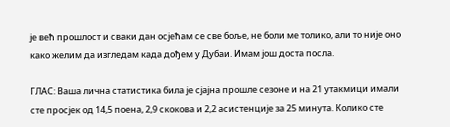је већ прошлост и сваки дан осјећам се све боље, не боли ме толико, али то није оно како желим да изгледам када дођем у Дубаи. Имам још доста посла.

ГЛАС: Ваша лична статистика била је сјајна прошле сезоне и на 21 утакмици имали сте просјек од 14,5 поена, 2,9 скокова и 2,2 асистенције за 25 минута. Колико сте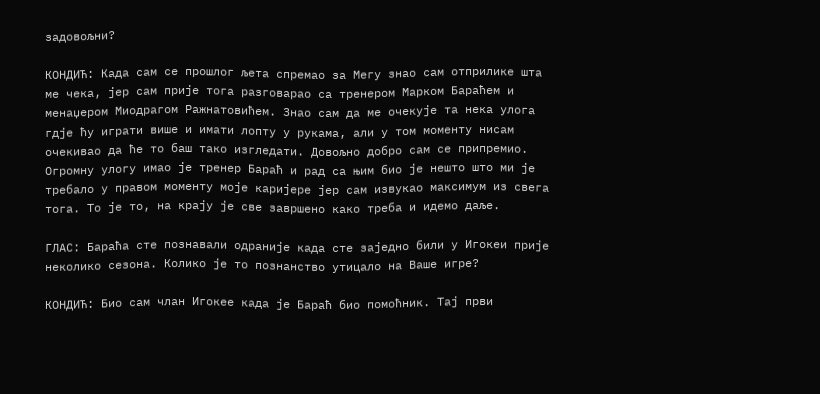задовољни?

КОНДИЋ: Када сам се прошлог љета спремао за Мегу знао сам отприлике шта ме чека, јер сам прије тога разговарао са тренером Марком Бараћем и менаџером Миодрагом Ражнатовићем. Знао сам да ме очекује та нека улога гдје ћу играти више и имати лопту у рукама, али у том моменту нисам очекивао да ће то баш тако изгледати. Довољно добро сам се припремио. Огромну улогу имао је тренер Бараћ и рад са њим био је нешто што ми је требало у правом моменту моје каријере јер сам извукао максимум из свега тога. То је то, на крају је све завршено како треба и идемо даље.

ГЛАС: Бараћа сте познавали одраније када сте заједно били у Игокеи прије неколико сезона. Колико је то познанство утицало на Ваше игре?

КОНДИЋ: Био сам члан Игокее када је Бараћ био помоћник. Тај први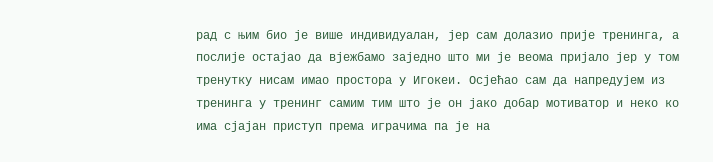рад с њим био је више индивидуалан, јер сам долазио прије тренинга, а послије остајао да вјежбамо заједно што ми је веома пријало јер у том тренутку нисам имао простора у Игокеи. Осјећао сам да напредујем из тренинга у тренинг самим тим што је он јако добар мотиватор и неко ко има сјајан приступ према играчима па је на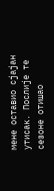мене оставио сјајан утисак. Послије те сезоне отишао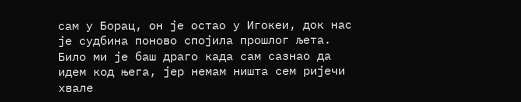сам у Борац, он је остао у Игокеи, док нас је судбина поново спојила прошлог љета. Било ми је баш драго када сам сазнао да идем код њега, јер немам ништа сем ријечи хвале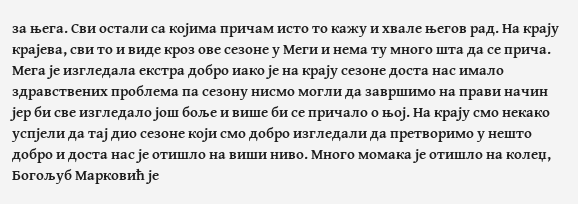за њега. Сви остали са којима причам исто то кажу и хвале његов рад. На крају крајева, сви то и виде кроз ове сезоне у Меги и нема ту много шта да се прича. Мега је изгледала екстра добро иако је на крају сезоне доста нас имало здравствених проблема па сезону нисмо могли да завршимо на прави начин јер би све изгледало још боље и више би се причало о њој. На крају смо некако успјели да тај дио сезоне који смо добро изгледали да претворимо у нешто добро и доста нас је отишло на виши ниво. Много момака је отишло на колеџ, Богољуб Марковић је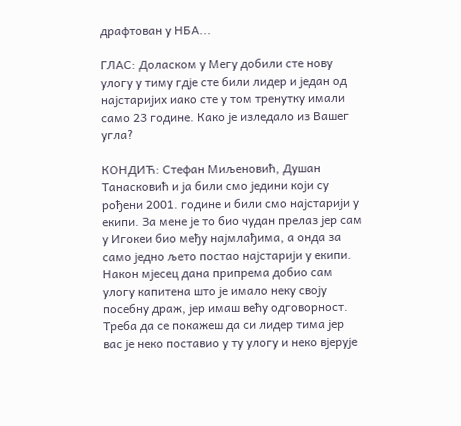драфтован у НБА...

ГЛАС: Доласком у Мегу добили сте нову улогу у тиму гдје сте били лидер и један од најстаријих иако сте у том тренутку имали само 23 године. Како је изледало из Вашег угла?

КОНДИЋ: Стефан Миљеновић, Душан Танасковић и ја били смо једини који су рођени 2001. године и били смо најстарији у екипи. За мене је то био чудан прелаз јер сам у Игокеи био међу најмлађима, а онда за само једно љето постао најстарији у екипи. Након мјесец дана припрема добио сам улогу капитена што је имало неку своју посебну драж, јер имаш већу одговорност. Треба да се покажеш да си лидер тима јер вас је неко поставио у ту улогу и неко вјерује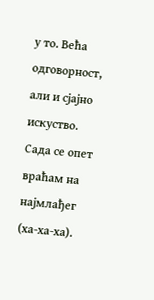у то. Већа одговорност, али и сјајно искуство. Сада се опет враћам на најмлађег (ха-ха-ха).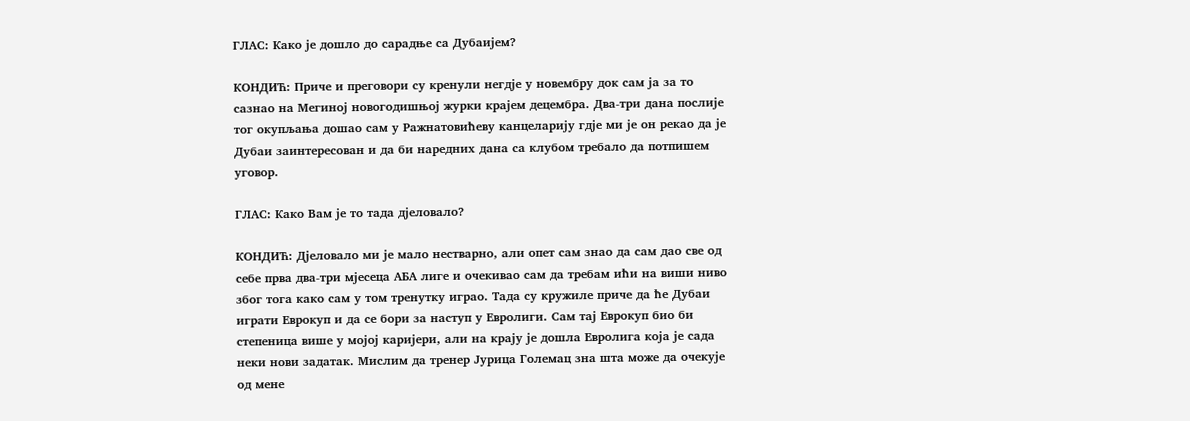ГЛАС: Како је дошло до сарадње са Дубаијем?

КОНДИЋ: Приче и преговори су кренули негдје у новембру док сам ја за то сазнао на Мегиној новогодишњој журки крајем децембра. Два-три дана послије тог окупљања дошао сам у Ражнатовићеву канцеларију гдје ми је он рекао да је Дубаи заинтересован и да би наредних дана са клубом требало да потпишем уговор.

ГЛАС: Како Вам је то тада дјеловало?

КОНДИЋ: Дјеловало ми је мало нестварно, али опет сам знао да сам дао све од себе прва два-три мјесеца АБА лиге и очекивао сам да требам ићи на виши ниво због тога како сам у том тренутку играо. Тада су кружиле приче да ће Дубаи играти Еврокуп и да се бори за наступ у Евролиги. Сам тај Еврокуп био би степеница више у мојој каријери, али на крају је дошла Евролига која је сада неки нови задатак. Мислим да тренер Јурица Големац зна шта може да очекује од мене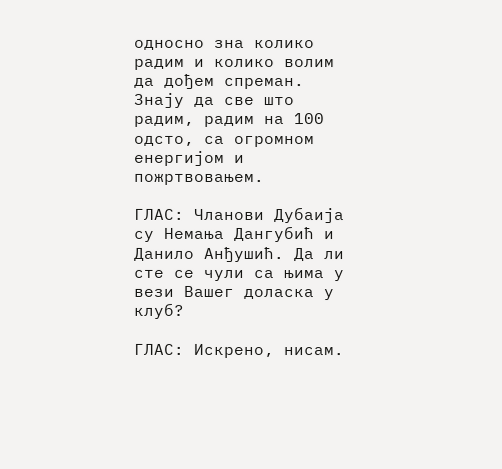односно зна колико радим и колико волим да дођем спреман. Знају да све што радим, радим на 100 одсто, са огромном енергијом и пожртвовањем.

ГЛАС: Чланови Дубаија су Немања Дангубић и Данило Анђушић. Да ли сте се чули са њима у вези Вашег доласка у клуб?

ГЛАС: Искрено, нисам.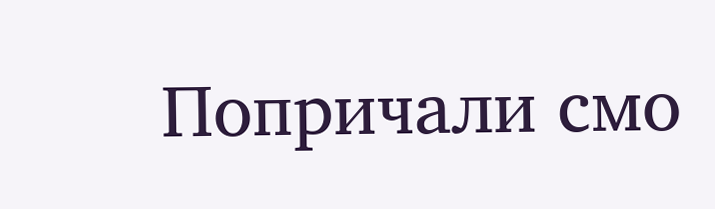Попричали смо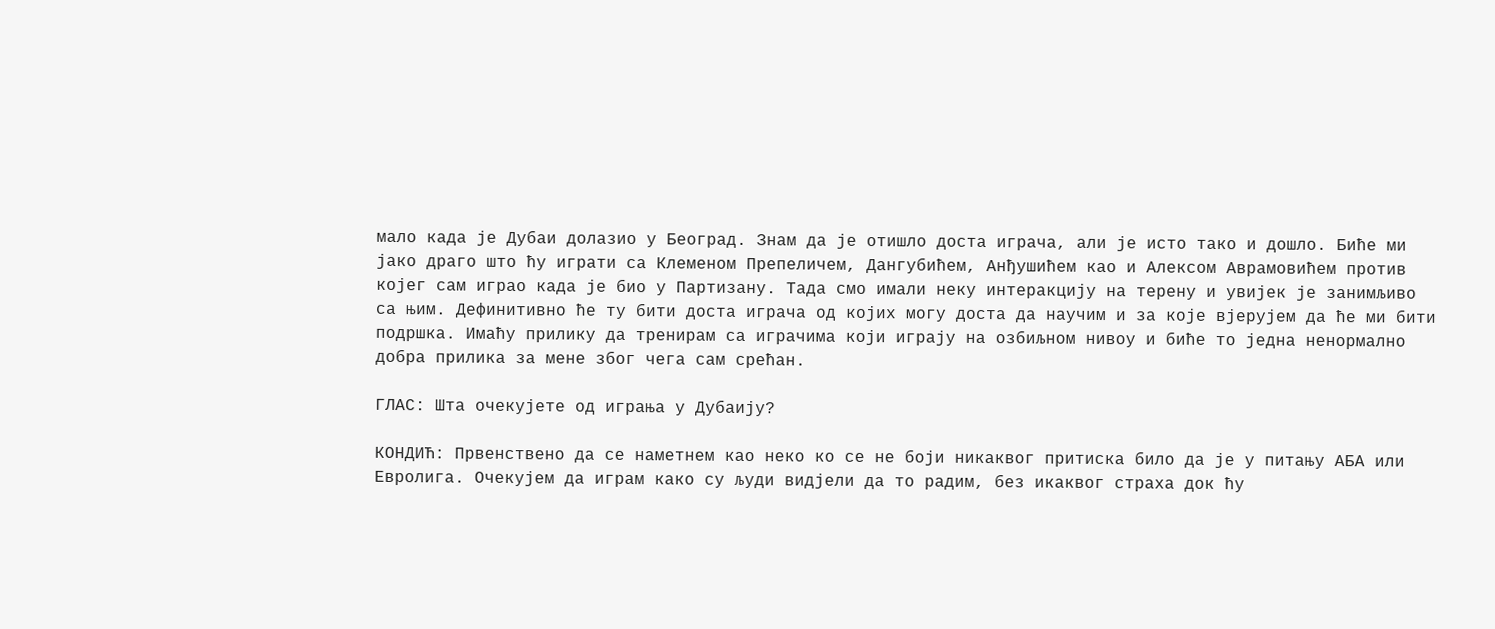мало када је Дубаи долазио у Београд. Знам да је отишло доста играча, али је исто тако и дошло. Биће ми јако драго што ћу играти са Клеменом Препеличем, Дангубићем, Анђушићем као и Алексом Аврамовићем против којег сам играо када је био у Партизану. Тада смо имали неку интеракцију на терену и увијек је занимљиво са њим. Дефинитивно ће ту бити доста играча од којих могу доста да научим и за које вјерујем да ће ми бити подршка. Имаћу прилику да тренирам са играчима који играју на озбиљном нивоу и биће то једна ненормално добра прилика за мене због чега сам срећан.

ГЛАС: Шта очекујете од играња у Дубаију?

КОНДИЋ: Првенствено да се наметнем као неко ко се не боји никаквог притиска било да је у питању АБА или Евролига. Очекујем да играм како су људи видјели да то радим, без икаквог страха док ћу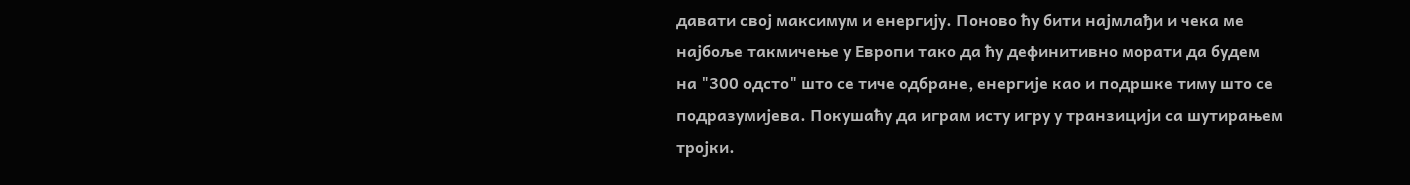давати свој максимум и енергију. Поново ћу бити најмлађи и чека ме најбоље такмичење у Европи тако да ћу дефинитивно морати да будем на "300 одсто" што се тиче одбране, енергије као и подршке тиму што се подразумијева. Покушаћу да играм исту игру у транзицији са шутирањем тројки.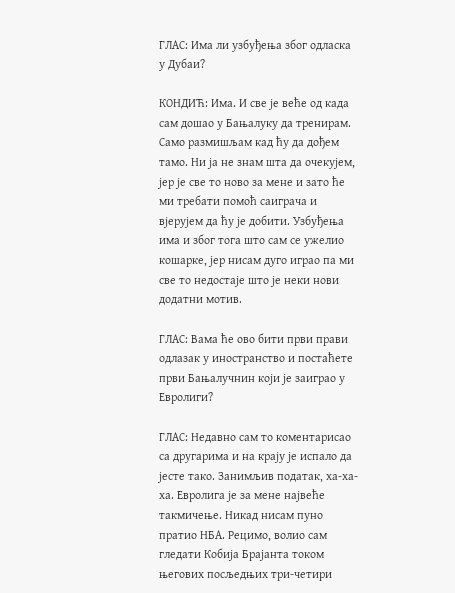ГЛАС: Има ли узбуђења због одласка у Дубаи?

КОНДИЋ: Има. И све је веће од када сам дошао у Бањалуку да тренирам. Само размишљам кад ћу да дођем тамо. Ни ја не знам шта да очекујем, јер је све то ново за мене и зато ће ми требати помоћ саиграча и вјерујем да ћу је добити. Узбуђења има и због тога што сам се ужелио кошарке, јер нисам дуго играо па ми све то недостаје што је неки нови додатни мотив.

ГЛАС: Вама ће ово бити први прави одлазак у иностранство и постаћете први Бањалучнин који је заиграо у Евролиги?

ГЛАС: Недавно сам то коментарисао са другарима и на крају је испало да јесте тако. Занимљив податак, ха-ха-ха. Евролига је за мене највеће такмичење. Никад нисам пуно пратио НБА. Рецимо, волио сам гледати Кобија Брајанта током његових посљедњих три-четири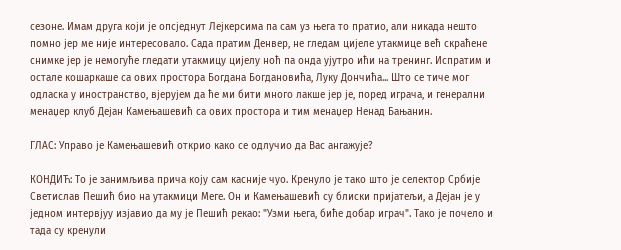сезоне. Имам друга који је опсједнут Лејкерсима па сам уз њега то пратио, али никада нешто помно јер ме није интересовало. Сада пратим Денвер, не гледам цијеле утакмице већ скраћене снимке јер је немогуће гледати утакмицу цијелу ноћ па онда ујутро ићи на тренинг. Испратим и остале кошаркаше са ових простора Богдана Богдановића, Луку Дончића... Што се тиче мог одласка у иностранство, вјерујем да ће ми бити много лакше јер је, поред играча, и генерални менаџер клуб Дејан Камењашевић са ових простора и тим менаџер Ненад Бањанин.

ГЛАС: Управо је Камењашевић открио како се одлучио да Вас ангажује?

КОНДИЋ: То је занимљива прича коју сам касније чуо. Кренуло је тако што је селектор Србије Светислав Пешић био на утакмици Меге. Он и Камењашевић су блиски пријатељи, а Дејан је у једном интервјуу изјавио да му је Пешић рекао: "Узми њега, биће добар играч". Тако је почело и тада су кренули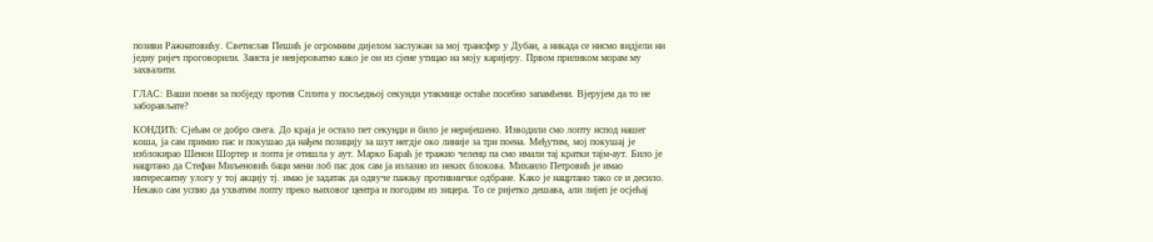позиви Ражнатовићу. Светислав Пешић је огромним дијелом заслужан за мој трансфер у Дубаи, а никада се нисмо видјели ни једну ријеч проговорили. Заиста је невјероватно како је он из сјене утицао на моју каријеру. Првом приликом морам му захвалити.

ГЛАС: Ваши поени за побједу против Сплита у посљедњој секунди утакмице остаће посебно запамћени. Вјерујем да то не заборављате?

КОНДИЋ: Сјећам се добро свега. До краја је остало пет секунди и било је неријешено. Изводили смо лопту испод нашег коша, ја сам примио пас и покушао да нађем позицију за шут негдје око линије за три поена. Међутим, мој покушај је изблокирао Шенон Шортер и лопта је отишла у аут. Марко Бараћ је тражио челенџ па смо имали тај кратки тајм-аут. Било је нацртано да Стефан Миљеновић баци мени лоб пас док сам ја излазио из неких блокова. Михаило Петровић је имао интересантну улогу у тој акцију тј. имао је задатак да одвуче пажњу противничке одбране. Како је нацртано тако се и десило. Некако сам успио да ухватим лопту преко њиховог центра и погодим из зицера. То се ријетко дешава, али лијеп је осјећај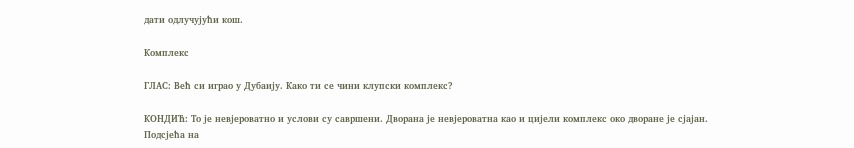дати одлучујући кош.

Комплекс

ГЛАС: Већ си играо у Дубаију. Како ти се чини клупски комплекс?

КОНДИЋ: То је невјероватно и услови су савршени. Дворана је невјероватна као и цијели комплекс око дворане је сјајан. Подсјећа на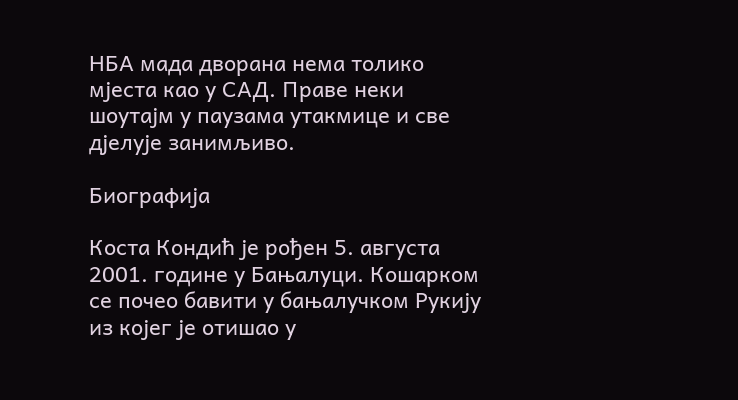НБА мада дворана нема толико мјеста као у САД. Праве неки шоутајм у паузама утакмице и све дјелује занимљиво.

Биографија

Коста Кондић је рођен 5. августа 2001. године у Бањалуци. Кошарком се почео бавити у бањалучком Рукију из којег је отишао у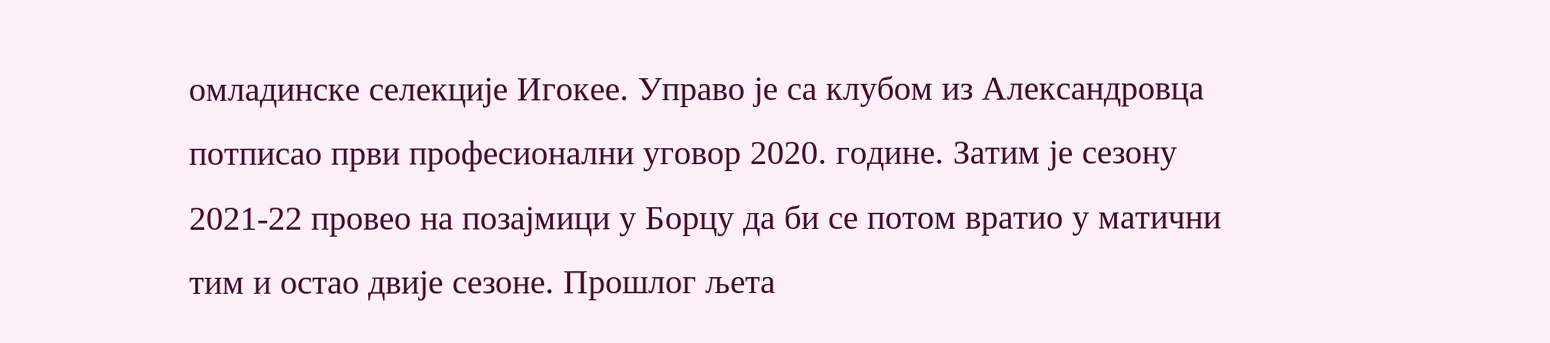омладинске селекције Игокее. Управо је са клубом из Александровца потписао први професионални уговор 2020. године. Затим је сезону 2021-22 провео на позајмици у Борцу да би се потом вратио у матични тим и остао двије сезоне. Прошлог љета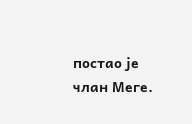постао је члан Меге.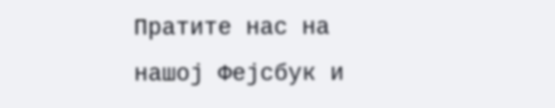Пратите нас на нашој Фејсбук и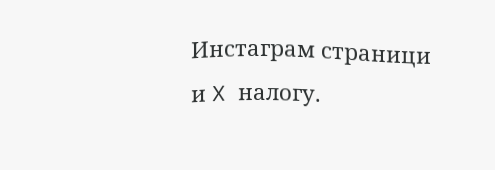Инстаграм страници и X налогу.